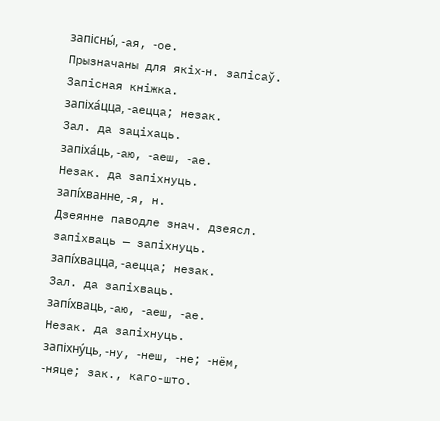запісны́, ‑ая, ‑ое.
Прызначаны для якіх‑н. запісаў. Запісная кніжка.
запіха́цца, ‑аецца; незак.
Зал. да заціхаць.
запіха́ць, ‑аю, ‑аеш, ‑ае.
Незак. да запіхнуць.
запі́хванне, ‑я, н.
Дзеянне паводле знач. дзеясл. запіхваць — запіхнуць.
запі́хвацца, ‑аецца; незак.
Зал. да запіхваць.
запі́хваць, ‑аю, ‑аеш, ‑ае.
Незак. да запіхнуць.
запіхну́ць, ‑ну, ‑неш, ‑не; ‑нём, ‑няце; зак., каго-што.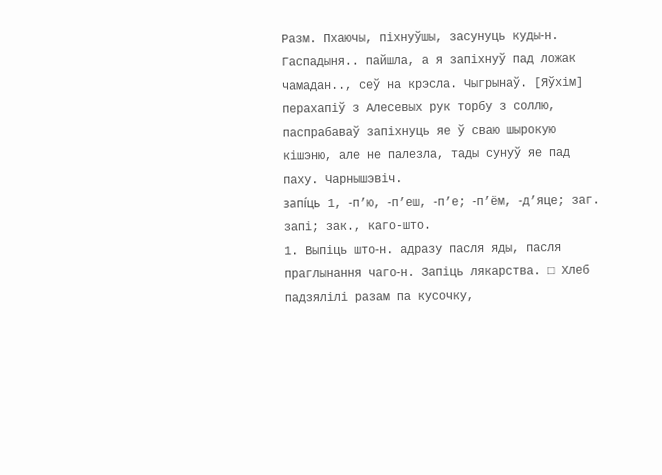Разм. Пхаючы, піхнуўшы, засунуць куды‑н. Гаспадыня.. пайшла, а я запіхнуў пад ложак чамадан.., сеў на крэсла. Чыгрынаў. [Яўхім] перахапіў з Алесевых рук торбу з соллю, паспрабаваў запіхнуць яе ў сваю шырокую кішэню, але не палезла, тады сунуў яе пад паху. Чарнышэвіч.
запі́ць 1, ‑п’ю, ‑п’еш, ‑п’е; ‑п’ём, ‑д’яце; заг. запі; зак., каго-што.
1. Выпіць што‑н. адразу пасля яды, пасля праглынання чаго‑н. Запіць лякарства. □ Хлеб падзялілі разам па кусочку,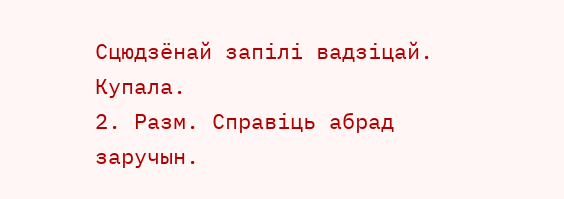Сцюдзёнай запілі вадзіцай. Купала.
2. Разм. Справіць абрад заручын.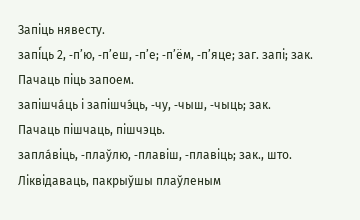Запіць нявесту.
запі́ць 2, ‑п’ю, ‑п’еш, ‑п’е; ‑п’ём, ‑п’яце; заг. запі; зак.
Пачаць піць запоем.
запішча́ць і запішчэ́ць, ‑чу, ‑чыш, ‑чыць; зак.
Пачаць пішчаць, пішчэць.
запла́віць, ‑плаўлю, ‑плавіш, ‑плавіць; зак., што.
Ліквідаваць, пакрыўшы плаўленым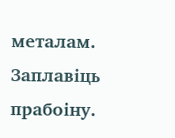металам. Заплавіць прабоіну.